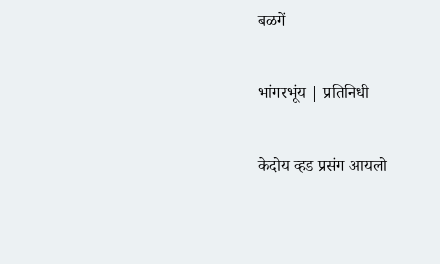बळगें

भांगरभूंय | प्रतिनिधी

केदोय व्हड प्रसंग आयलो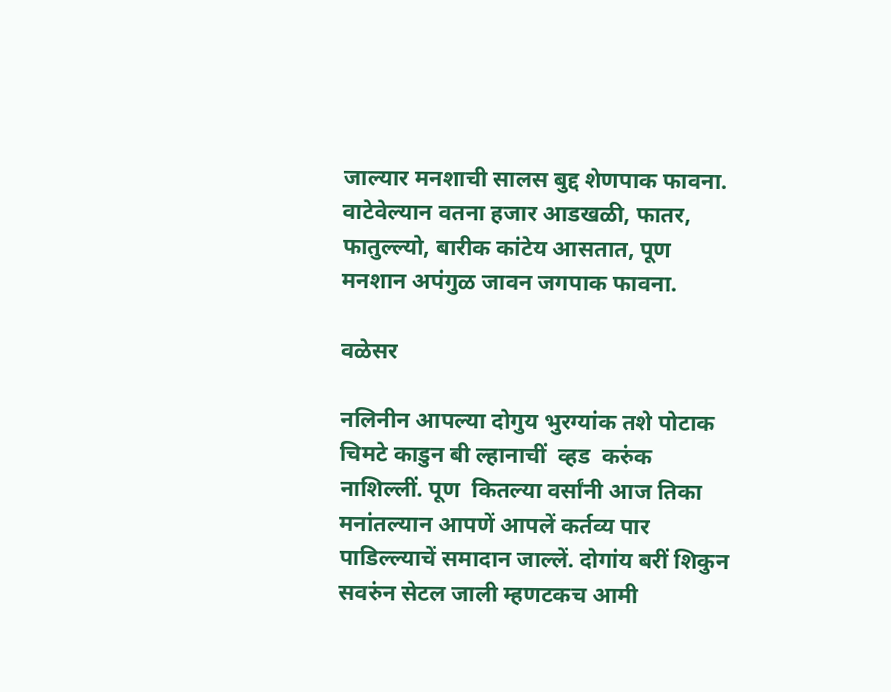जाल्यार मनशाची सालस बुद्द शेणपाक फावना. वाटेवेल्यान वतना हजार आडखळी, फातर, फातुल्ल्यो, बारीक कांटेय आसतात, पूण मनशान अपंगुळ जावन जगपाक फावना.

वळेसर

नलिनीन आपल्या दोगुय भुरग्यांक तशे पोटाक चिमटे काडुन बी ल्हानाचीं  व्हड  करुंक  नाशिल्लीं. पूण  कितल्या वर्सांनी आज तिका मनांतल्यान आपणें आपलें कर्तव्य पार पाडिल्ल्याचें समादान जाल्लें. दोगांय बरीं शिकुन सवरुंन सेटल जाली म्हणटकच आमी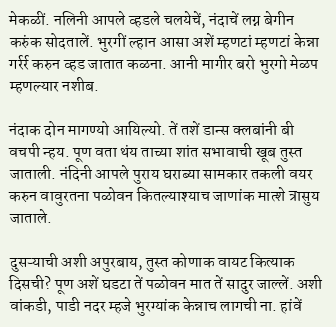मेकळीं. नलिनी आपले व्हडले चलयेचें, नंदाचें लग्न बेगीन करुंक सोदतालें. भुरगीं ल्हान आसा अशें म्हणटां म्हणटां केन्ना गर्रर्र करुन व्हड जातात कळना. आनी मागीर बरो भुरगो मेळप म्हणल्यार नशीब.

नंदाक दोन मागण्यो आयिल्यो. तें तशें डान्स क्लबांनी बी वचपी न्हय. पूण वता थंय ताच्या शांत सभावाची खूब तुस्त जाताली. नंदिनी आपले पुराय घराब्या सामकार तकली वयर करुन वावुरतना पळोवन कितल्याश्याच जाणांक मात्शे त्रासुय जाताले.

दुसऱ्याची अशी अपुरबाय, तुस्त कोणाक वायट कित्याक दिसची? पूण अशें घडटा तें पळोवन मात तें सादुर जाल्लें. अशी वांकडी, पाडी नदर म्हजे भुरग्यांक केन्नाच लागची ना. हांवें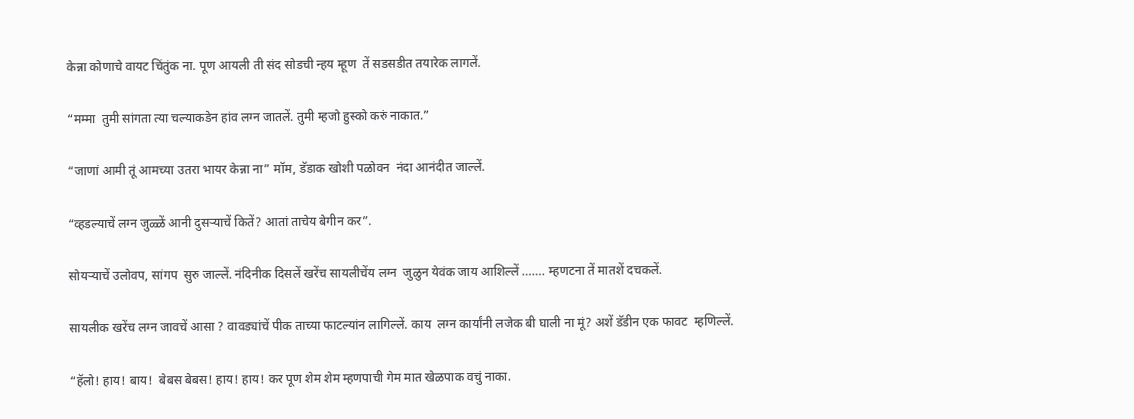केन्ना कोणाचे वायट चिंतुंक ना. पूण आयली ती संद सोडची न्हय म्हूण  तें सडसडीत तयारेक लागलें.

“मम्मा  तुमी सांगता त्या चल्याकडेन हांव लग्न जातलें. तुमी म्हजो हुस्को करुं नाकात.”

“जाणां आमी तूं आमच्या उतरा भायर केन्ना ना” मॉम, डॅडाक खोशी पळोवन  नंदा आनंदीत जाल्लें.

“व्हडल्याचें लग्न जुळ्ळें आनी दुसऱ्याचें कितें? आतां ताचेय बेगीन कर”.

सोयऱ्याचें उलोवप, सांगप  सुरु जाल्लें. नंदिनीक दिसलें खरेंच सायलीचेंय लग्न  जुळुन येवंक जाय आशिल्लें ……. म्हणटना तें मातशें दचकलें.

सायलीक खरेंच लग्न जावचें आसा ? वावड्यांचें पीक ताच्या फाटल्यांन लागिल्लें. काय  लग्न कार्यांनी लजेक बी घाली ना मूं? अशें डॅडीन एक फावट  म्हणिल्लें.

“हॅलो! हाय! बाय!  बेबस बेबस! हाय! हाय! कर पूण शेम शेम म्हणपाची गेम मात खेळपाक वचुं नाका.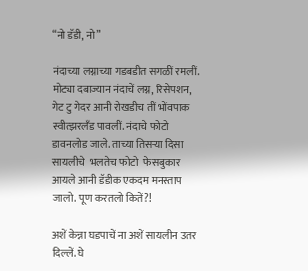“नो डॅडी, नो”

नंदाच्या लग्नाच्या गडबडीत सगळीं रमलीं. मोट्या दबाज्यान नंदाचें लग्न, रिसेपशन, गेट टु गेदर आनी रोखडीच तीं भोंवपाक स्वीत्झरलँड पावलीं. नंदाचे फोटो डावनलोड जाले. ताच्या तिसऱ्या दिसा सायलीचे  भलतेच फोटो  फेसबुकार आयले आनी डॅडीक एकदम मनस्ताप जालो. पूण करतलो कितें?!

अशें केन्ना घडपाचें ना अशें सायलीन उतर दिल्लें. घे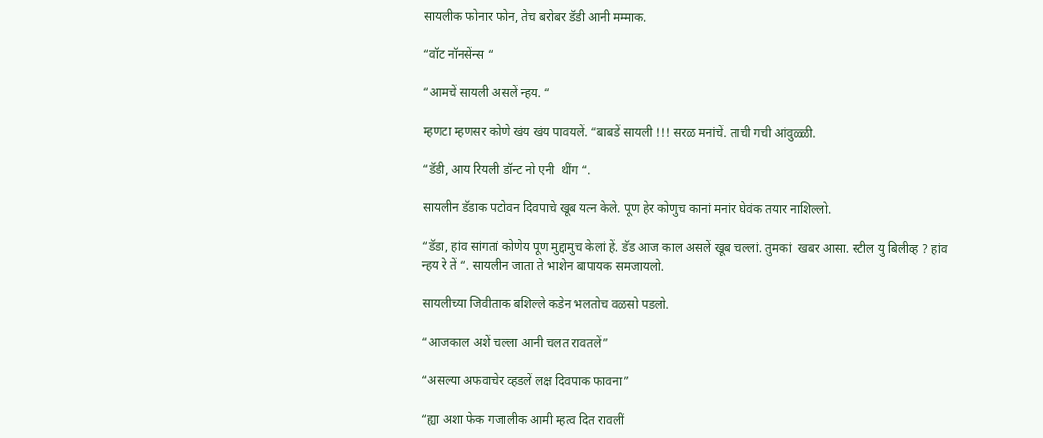सायलीक फोनार फोन, तेच बरोबर डॅडी आनी मम्माक.

“वॉट नॉनसेंन्स “

“आमचें सायली असलें न्हय. “

म्हणटा म्हणसर कोणे खंय खंय पावयलें. “बाबडें सायली !!! सरळ मनांचें. ताची गची आंवुळ्ळी.

“डॅडी, आय रियली डॉन्ट नो एनी  थींग “.

सायलीन डॅडाक पटोवन दिवपाचे खूब यत्न केले. पूण हेर कोणुच कानां मनांर घेवंक तयार नाशिल्लो.

“डॅडा, हांव सांगतां कोणेय पूण मुद्दामुच केलां हें. डॅड आज काल असलें खूब चल्लां. तुमकां  खबर आसा. स्टील यु बिलीव्ह ? हांव न्हय रे तें “. सायलीन जाता ते भाशेन बापायक समजायलो.

सायलीच्या जिवीताक बशिल्ले कडेन भलतोच वळसो पडलो.

“आजकाल अशें चल्ला आनी चलत रावतलें”

“असल्या अफवाचेर व्हडलें लक्ष दिवपाक फावना”

“ह्या अशा फेक गजालीक आमी म्हत्व दित रावलीं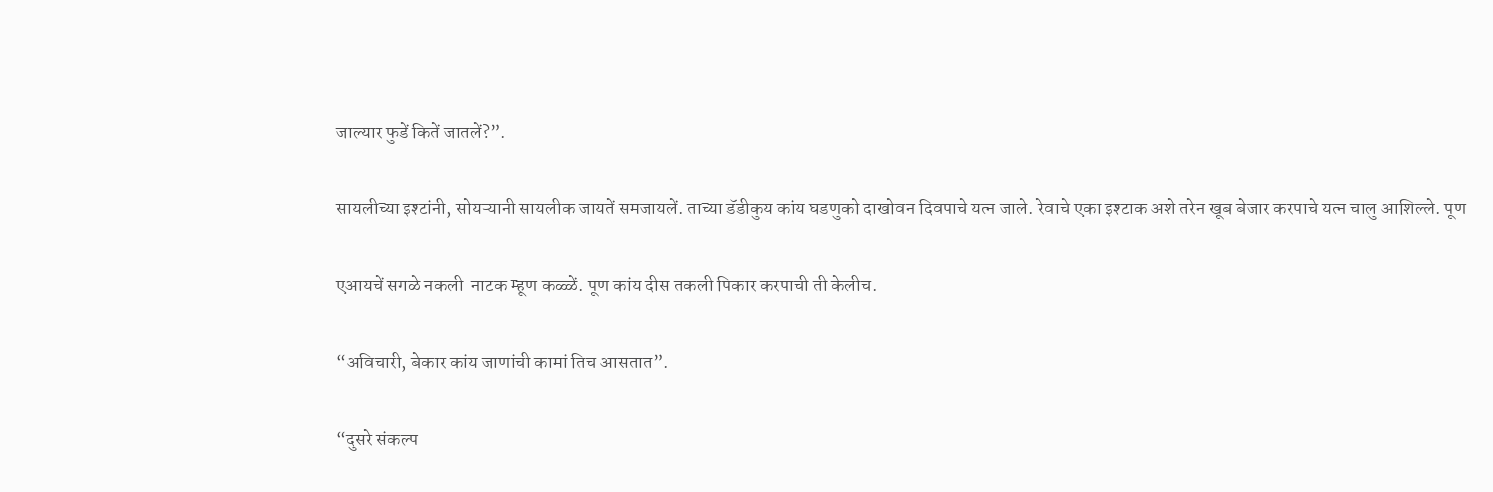जाल्यार फुडें कितें जातलें?”.

सायलीच्या इश्टांनी, सोयऱ्यानी सायलीक जायतें समजायलें. ताच्या डॅडीकुय कांय घडणुको दाखोवन दिवपाचे यत्न जाले. रेवाचे एका इश्टाक अशे तरेन खूब बेजार करपाचे यत्न चालु आशिल्ले. पूण

एआयचें सगळे नकली  नाटक म्हूण कळ्ळें. पूण कांय दीस तकली पिकार करपाची ती केलीच.

“अविचारी, बेकार कांय जाणांची कामां तिच आसतात”.

“दुसरे संकल्प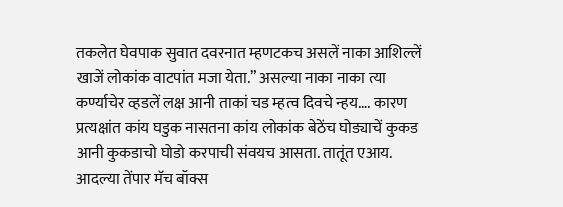तकलेत घेवपाक सुवात दवरनात म्हणटकच असलें नाका आशिल्लें खाजें लोकांक वाटपांत मजा येता.” असल्या नाका नाका त्या कर्ण्याचेर व्हडलें लक्ष आनी ताकां चड म्हत्व दिवचे न्हय…. कारण प्रत्यक्षांत कांय घडुक नासतना कांय लोकांक बेठेंच घोड्याचें कुकड आनी कुकडाचो घोडो करपाची संवयच आसता. तातूंत एआय. आदल्या तेंपार मॅच बॉक्स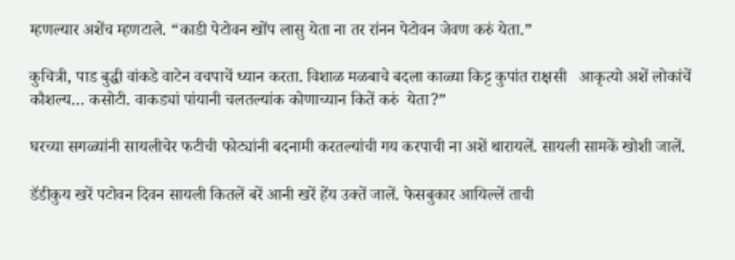म्हणल्यार अशेंच म्हणटाले. “काडी पेटोवन खोंप लासु येता ना तर रांनन पेटोवन जेवण करुं येता.”

कुचित्री, पाड बुद्धी वांकडे वाटेन वचपाचें ध्यान करता. विशाळ मळबाचे बदला काळ्या किट्ट कुपांत राक्षसी   आकृत्यो अशें लोकांचें कौशल्य… कसोटी. वाकड्यां पांयानी चलतल्यांक कोणाच्यान कितें करुं  येता?”

घरच्या सगळ्यांनी सायलीचेर फटीची फोट्यांनी बदनामी करतल्यांची गय करपाची ना अशें थारायलें. सायली सामकें खोशी जालें.

डॅडीकुय खरें पटोवन दिवन सायली कितलें बरें आनी खरें हेंय उक्तें जालें. फेसबुकार आयिल्लें ताची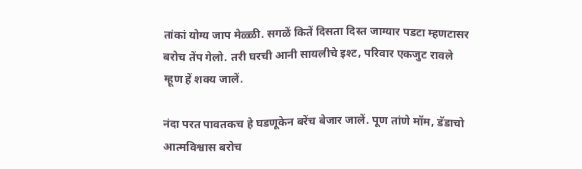तांकां योग्य जाप मेळ्ळी. सगळें कितें दिसता दिस्त जाग्यार पडटा म्हणटासर बरोच तेंप गेलो. तरी घरची आनी सायलीचे इश्ट, परिवार एकजुट रावले म्हूण हें शक्य जालें.

नंदा परत पावतकच हे घडणूकेन बरेंच बेजार जालें. पूण तांणे मॉम, डॅडाचो आत्मविश्वास बरोच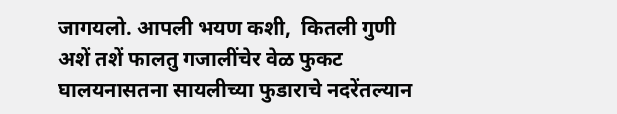जागयलो. आपली भयण कशी,  कितली गुणी अशें तशें फालतु गजालींचेर वेळ फुकट घालयनासतना सायलीच्या फुडाराचे नदरेंतल्यान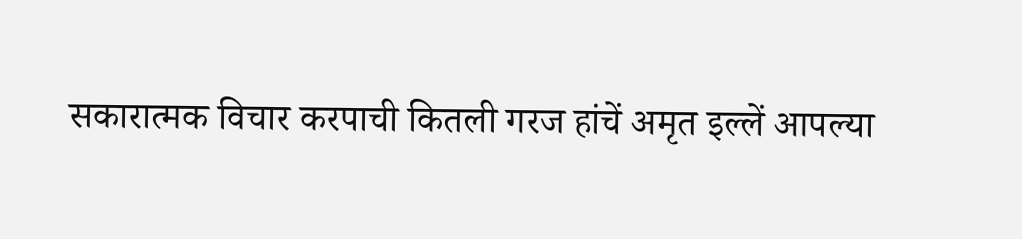सकारात्मक विचार करपाची कितली गरज हांचें अमृत इल्लें आपल्या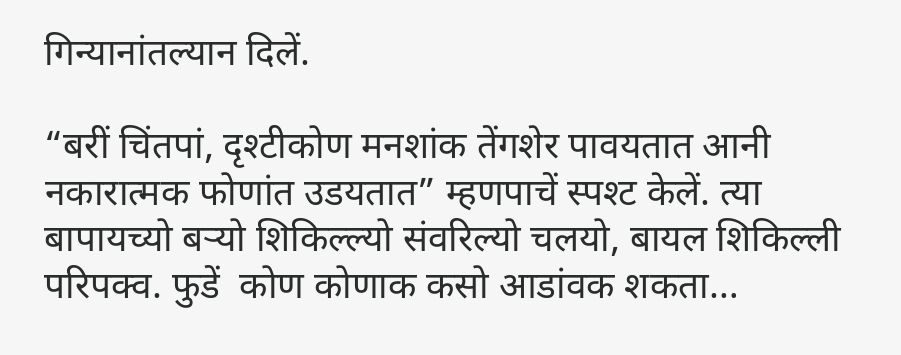गिन्यानांतल्यान दिलें.

“बरीं चिंतपां, दृश्टीकोण मनशांक तेंगशेर पावयतात आनी नकारात्मक फोणांत उडयतात” म्हणपाचें स्पश्ट केलें. त्या बापायच्यो बऱ्यो शिकिल्ल्यो संवरिल्यो चलयो, बायल शिकिल्ली परिपक्व. फुडें  कोण कोणाक कसो आडांवक शकता…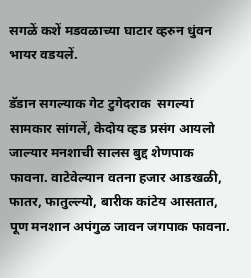सगळें कशें मडवळाच्या घाटार व्हरुन धुंवन भायर वडयलें.

डॅडान सगल्याक गेट टुगेदराक  सगल्यां सामकार सांगलें, केदोय व्हड प्रसंग आयलो जाल्यार मनशाची सालस बुद्द शेणपाक फावना. वाटेवेल्यान वतना हजार आडखळी, फातर, फातुल्ल्यो, बारीक कांटेय आसतात, पूण मनशान अपंगुळ जावन जगपाक फावना.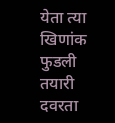येता त्या खिणांक फुडली तयारी दवरता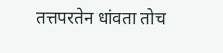तत्तपरतेन धांवता तोच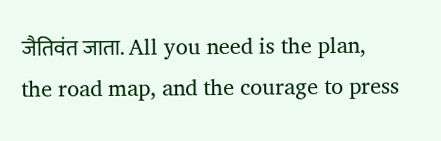जैतिवंत जाता. All you need is the plan, the road map, and the courage to press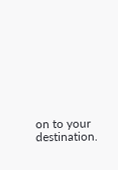on to your destination.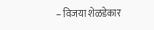– विजया शेळडेकार